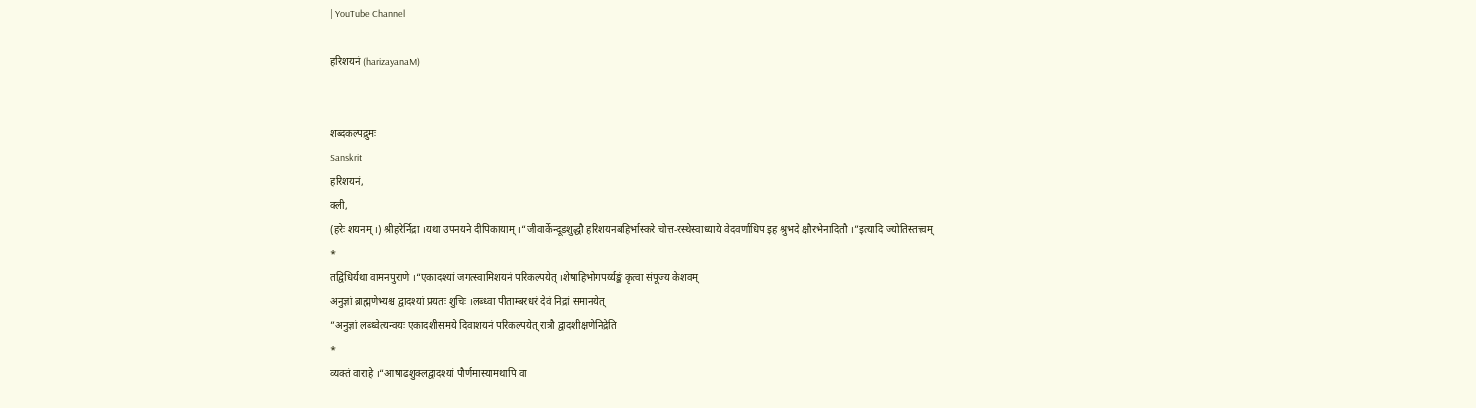| YouTube Channel

हरिशयनं (harizayanaM)


शब्दकल्पद्रुमः
Sanskrit
हरिशयनं,
क्ली,
(हरेः शयनम् ।) श्रीहरेर्निद्रा ।यथा उपनयने दीपिकायाम् ।“जीवार्केन्दूडशुद्धौ हरिशयनबहिर्भास्करे चोत्त-रस्थेस्वाध्याये वेदवर्णाधिप इह श्रुभदे क्षौरभेनादितौ ।”इत्यादि ज्योतिस्तत्त्वम्
*
तद्विधिर्यथा वामनपुराणे ।“एकादश्यां जगत्स्वामिशयनं परिकल्पयेत् ।शेषाहिभोगपर्य्यङ्कं कृत्वा संपूज्य केशवम्
अनुज्ञां ब्राह्मणेभ्यश्च द्वादश्यां प्रयतः शुचिः ।लब्ध्वा पीताम्बरधरं देवं निद्रां समानयेत्
”अनुज्ञां लब्ध्वेत्यन्वयः एकादशीसमये दिवाशयनं परिकल्पयेत् रात्रौ द्वादशीक्षणेनिद्रेति
*
व्यक्तं वाराहे ।“आषाढशुक्लद्वादश्यां पौर्णमास्यामथापि वा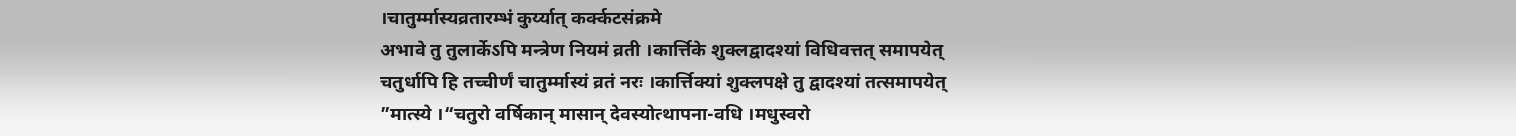।चातुर्म्मास्यव्रतारम्भं कुर्य्यात् कर्क्कटसंक्रमे
अभावे तु तुलार्केऽपि मन्त्रेण नियमं व्रती ।कार्त्तिके शुक्लद्वादश्यां विधिवत्तत् समापयेत्
चतुर्धापि हि तच्चीर्णं चातुर्म्मास्यं व्रतं नरः ।कार्त्तिक्यां शुक्लपक्षे तु द्वादश्यां तत्समापयेत्
”मात्स्ये ।“चतुरो वर्षिकान् मासान् देवस्योत्थापना-वधि ।मधुस्वरो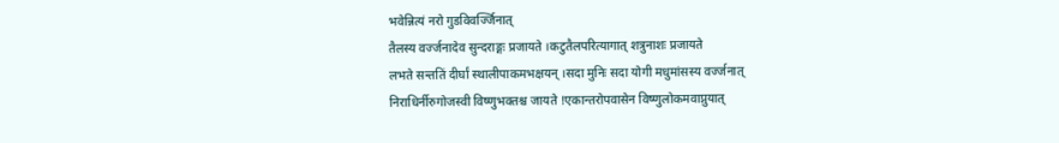भवेन्नित्यं नरो गुडविवर्ज्जिनात्
तैलस्य वर्ज्जनादेव सुन्दराङ्गः प्रजायते ।कटुतैलपरित्यागात् शत्रुनाशः प्रजायते
लभते सन्ततिं दीर्घां स्थालीपाकमभक्षयन् ।सदा मुनिः सदा योगी मधुमांसस्य वर्ज्जनात्
निराधिर्नीरुगोजस्वी विष्णुभक्तश्च जायते !एकान्तरोपवासेन विष्णुलोकमवाप्नुयात्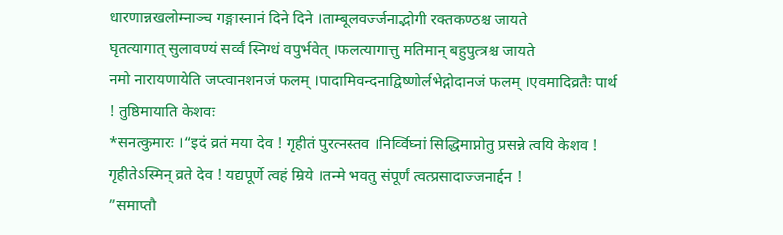धारणान्नखलोम्नाञ्च गङ्गास्नानं दिने दिने ।ताम्बूलवर्ज्जनाद्भोगी रक्तकण्ठश्च जायते
घृतत्यागात् सुलावण्यं सर्व्वं स्निग्धं वपुर्भवेत् ।फलत्यागात्तु मतिमान् बहुपुत्त्रश्च जायते
नमो नारायणायेति जप्त्वानशनजं फलम् ।पादामिवन्दनाद्विष्णोर्लभेद्गोदानजं फलम् ।एवमादिव्रतैः पार्थ ! तुष्ठिमायाति केशवः
*सनत्कुमारः ।“इदं व्रतं मया देव ! गृहीतं पुरत्नस्तव ।निर्व्विघ्नां सिद्धिमाप्नोतु प्रसन्ने त्वयि केशव !
गृहीतेऽस्मिन् व्रते देव ! यद्यपूर्णे त्वहं म्रिये ।तन्मे भवतु संपूर्णं त्वत्प्रसादाज्जनार्द्दन !
”समाप्तौ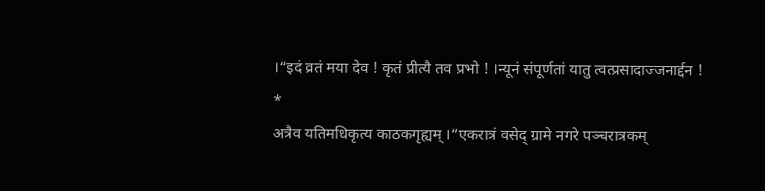।“इदं व्रतं मया देव ! कृतं प्रीत्यै तव प्रभो ! ।न्यूनं संपूर्णतां यातु त्वत्प्रसादाज्जनार्द्दन !
*
अत्रैव यतिमधिकृत्य काठकगृह्यम् ।“एकरात्रं वसेद् ग्रामे नगरे पञ्चरात्रकम्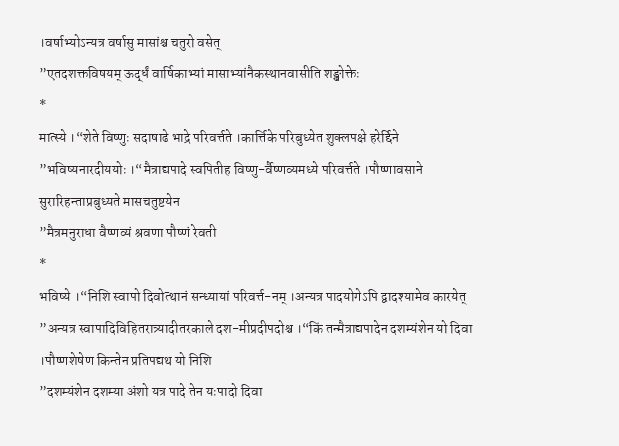।वर्षाभ्योऽन्यत्र वर्षासु मासांश्च चतुरो वसेत्
”एतदशक्तविषयम् ऊर्द्धं वार्षिकाभ्यां मासाभ्यांनैकस्थानवासीति शङ्खोक्तेः
*
मात्स्ये ।“शेते विष्णुः सदाषाढे भाद्रे परिवर्त्तते ।कार्त्तिके परिबुध्येत शुक्लपक्षे हरेर्द्दिने
”भविष्यनारदीययोः ।“मैत्राद्यपादे स्वपितीह विष्णु-र्वैष्णव्यमध्ये परिवर्त्तते ।पौष्णावसाने सुरारिहन्ताप्रबुध्यते मासचतुष्टयेन
”मैत्रमनुराधा वैष्णव्यं श्रवणा पौष्णं रेवती
*
भविष्ये ।“निशि स्वापो दिवोत्थानं सन्ध्यायां परिवर्त्त-नम् ।अन्यत्र पादयोगेऽपि द्वादश्यामेव कारयेत्
”अन्यत्र स्वापादिविहितरात्र्यादीतरकाले दश-मीप्रदीपदोश्च ।“किं तन्मैत्राद्यपादेन दशम्यंशेन यो दिवा ।पौष्णशेषेण किन्तेन प्रतिपद्यथ यो निशि
”दशम्यंशेन दशम्या अंशो यत्र पादे तेन यःपादो दिवा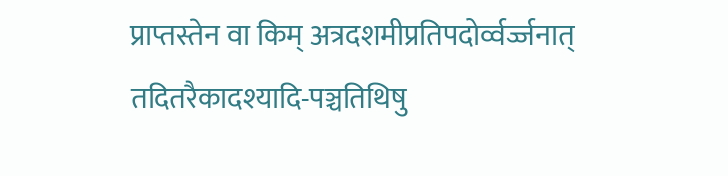प्राप्तस्तेन वा किम् अत्रदशमीप्रतिपदोर्व्वर्ज्जनात् तदितरैकादश्यादि-पञ्चतिथिषु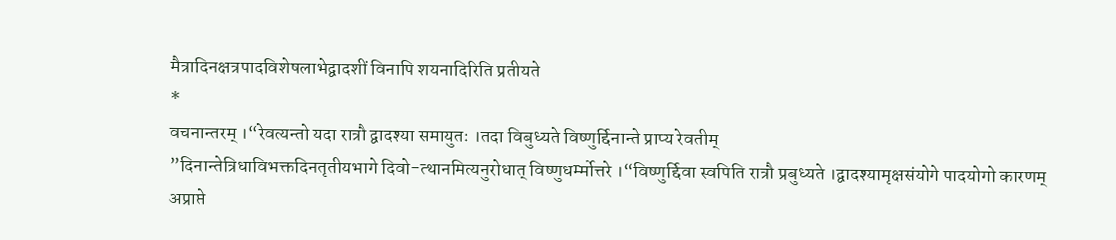मैत्रादिनक्षत्रपादविशेषलाभेद्वादशीं विनापि शयनादिरिति प्रतीयते
*
वचनान्तरम् ।“रेवत्यन्तो यदा रात्रौ द्वादश्या समायुतः ।तदा विबुध्यते विष्णुर्द्दिनान्ते प्राप्य रेवतीम्
”दिनान्तेत्रिधाविभक्तदिनतृतीयभागे दिवो-त्थानमित्यनुरोधात् विष्णुधर्म्मोत्तरे ।“विष्णुर्द्दिवा स्वपिति रात्रौ प्रबुध्यते ।द्वादश्यामृक्षसंयोगे पादयोगो कारणम्
अप्राप्ते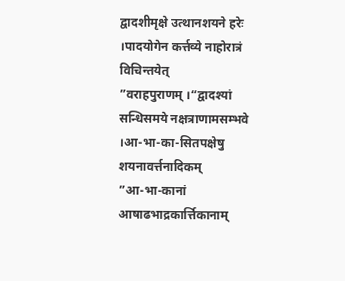द्वादशीमृक्षे उत्थानशयने हरेः ।पादयोगेन कर्त्तव्ये नाहोरात्रं विचिन्तयेत्
”वराहपुराणम् ।“द्वादश्यां सन्धिसमये नक्षत्राणामसम्भवे ।आ-भा-का-सितपक्षेषु शयनावर्त्तनादिकम्
”आ-भा-कानां आषाढभाद्रकार्त्तिकानाम्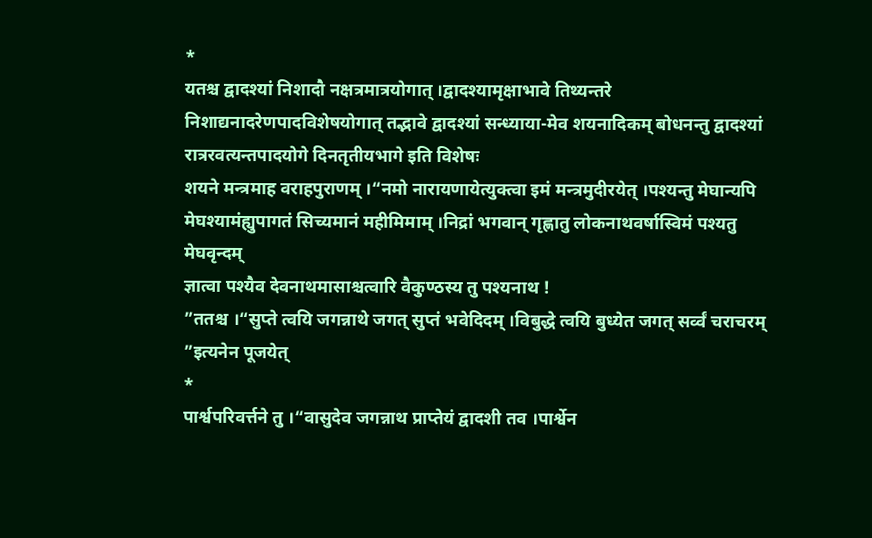*
यतश्च द्वादश्यां निशादौ नक्षत्रमात्रयोगात् ।द्वादश्यामृक्षाभावे तिथ्यन्तरे निशाद्यनादरेणपादविशेषयोगात् तद्भावे द्वादश्यां सन्ध्याया-मेव शयनादिकम् बोधनन्तु द्वादश्यां रात्ररवत्यन्तपादयोगे दिनतृतीयभागे इति विशेषः
शयने मन्त्रमाह वराहपुराणम् ।“नमो नारायणायेत्युक्त्वा इमं मन्त्रमुदीरयेत् ।पश्यन्तु मेघान्यपि मेघश्यामंह्युपागतं सिच्यमानं महीमिमाम् ।निद्रां भगवान् गृह्णातु लोकनाथवर्षास्विमं पश्यतु मेघवृन्दम्
ज्ञात्वा पश्यैव देवनाथमासाश्चत्वारि वैकुण्ठस्य तु पश्यनाथ !
”ततश्च ।“सुप्ते त्वयि जगन्नाथे जगत् सुप्तं भवेदिदम् ।विबुद्धे त्वयि बुध्येत जगत् सर्व्वं चराचरम्
”इत्यनेन पूजयेत्
*
पार्श्वपरिवर्त्तने तु ।“वासुदेव जगन्नाथ प्राप्तेयं द्वादशी तव ।पार्श्वेन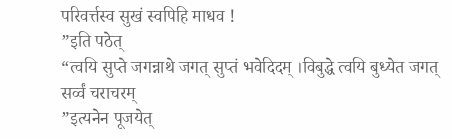परिवर्त्तस्व सुखं स्वपिहि माधव !
”इति पठेत्
“त्वयि सुप्ते जगन्नाथे जगत् सुप्तं भवेदिदम् ।विबुद्धे त्वयि बुध्येत जगत् सर्व्वं चराचरम्
”इत्यनेन पूजयेत्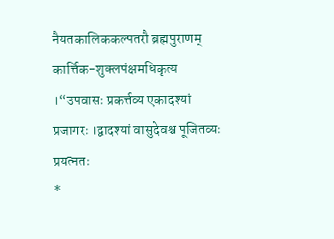नैयतकालिककल्पतरौ ब्रह्मपुराणम् कार्त्तिक-शुक्लपंक्षमधिकृत्य ।“उपवासः प्रकर्त्तव्य एकादश्यां प्रजागरः ।द्वादश्यां वासुदेवश्च पूजितव्यः प्रयत्नतः
*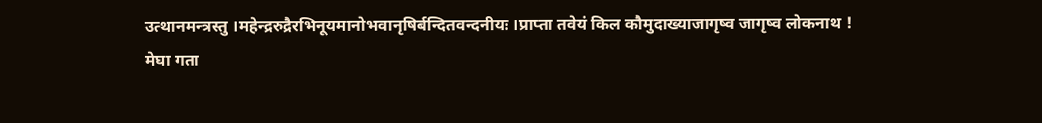उत्थानमन्त्रस्तु ।महेन्द्ररुद्रैरभिनूयमानोभवानृषिर्बन्दितवन्दनीयः ।प्राप्ता तवेयं किल कौमुदाख्याजागृष्व जागृष्व लोकनाथ !
मेघा गता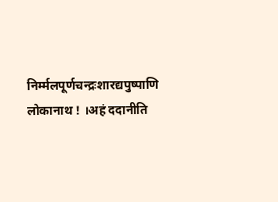निर्म्मलपूर्णचन्द्रःशारद्यपुष्पाणि लोकानाथ ! ।अहं ददानीति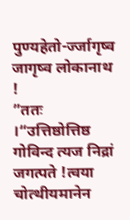पुण्यहेतो-र्ज्जागृष्व जागृष्व लोकानाथ !
”ततः ।“उत्तिष्ठोत्तिष्ठ गोविन्द त्यज निद्रां जगत्पते !त्वया चोत्थीयमानेन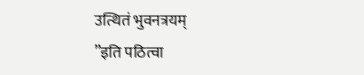उत्थितं भुवनत्रयम्
”इति पठित्वा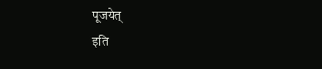पूजयेत्
इति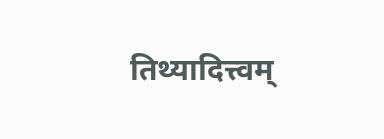तिथ्यादित्त्वम्